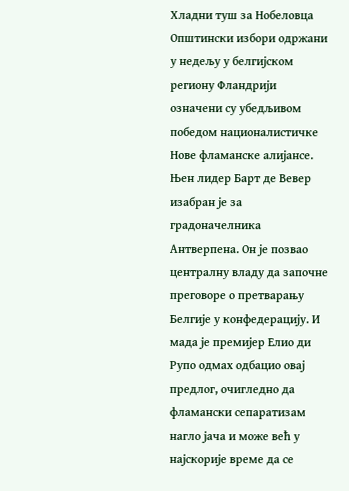Хладни туш за Нобеловца
Општински избори одржани у недељу у белгијском региону Фландрији означени су убедљивом победом националистичке Нове фламанске алијансе. Њен лидер Барт де Вевер изабран је за градоначелника Антверпена. Он је позвао централну владу да започне преговоре о претварању Белгије у конфедерацију. И мада је премијер Елио ди Рупо одмах одбацио овај предлог, очигледно да фламански сепаратизам нагло јача и може већ у најскорије време да се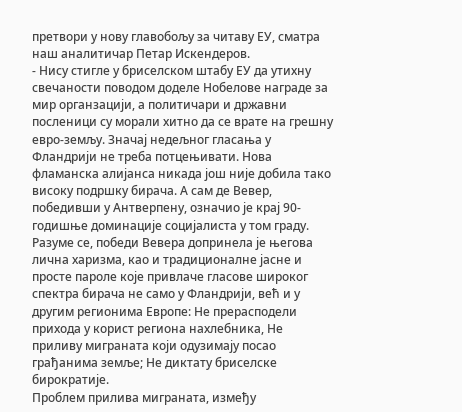претвори у нову главобољу за читаву ЕУ, сматра наш аналитичар Петар Искендеров.
- Нису стигле у бриселском штабу ЕУ да утихну свечаности поводом доделе Нобелове награде за мир органзацији, а политичари и државни посленици су морали хитно да се врате на грешну евро-земљу. Значај недељног гласања у Фландрији не треба потцењивати. Нова фламанска алијанса никада још није добила тако високу подршку бирача. А сам де Вевер, победивши у Антверпену, означио је крај 90-годишње доминације социјалиста у том граду.
Разуме се, победи Вевера допринела је његова лична харизма, као и традиционалне јасне и просте пароле које привлаче гласове широког спектра бирача не само у Фландрији, већ и у другим регионима Европе: Не прерасподели прихода у корист региона нахлебника, Не приливу миграната који одузимају посао грађанима земље; Не диктату бриселске бирократије.
Проблем прилива миграната, између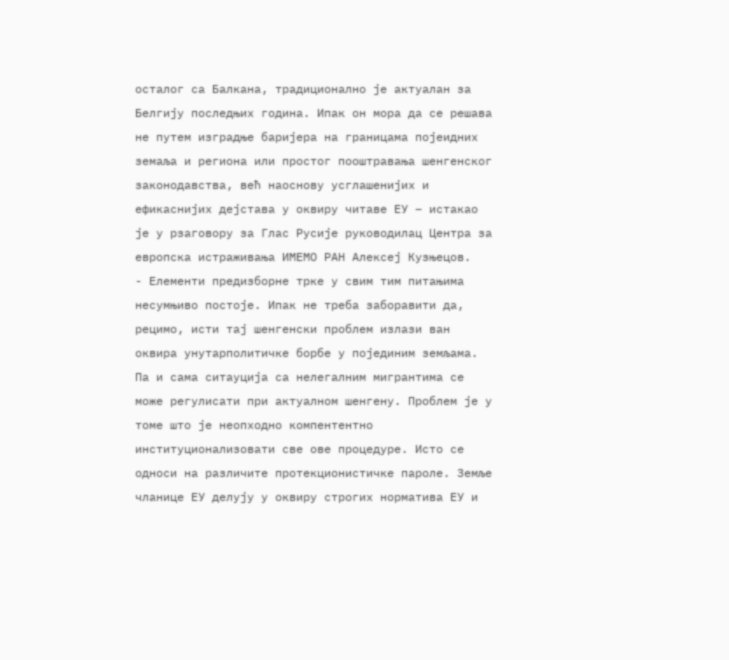осталог са Балкана, традиционално је актуалан за Белгију последњих година. Ипак он мора да се решава не путем изградње баријера на границама појеидних земаља и региона или простог пооштравања шенгенског законодавства, већ наоснову усглашенијих и ефикаснијих дејстава у оквиру читаве ЕУ – истакао је у рзаговору за Глас Русије руководилац Центра за европска истраживања ИМЕМО РАН Алексеј Кузњецов.
- Елементи предизборне трке у свим тим питањима несумњиво постоје. Ипак не треба заборавити да, рецимо, исти тај шенгенски проблем излази ван оквира унутарполитичке борбе у појединим земљама. Па и сама ситауција са нелегалним мигрантима се може регулисати при актуалном шенгену. Проблем је у томе што је неопходно компентентно институционализовати све ове процедуре. Исто се односи на различите протекционистичке пароле. Земље чланице ЕУ делују у оквиру строгих норматива ЕУ и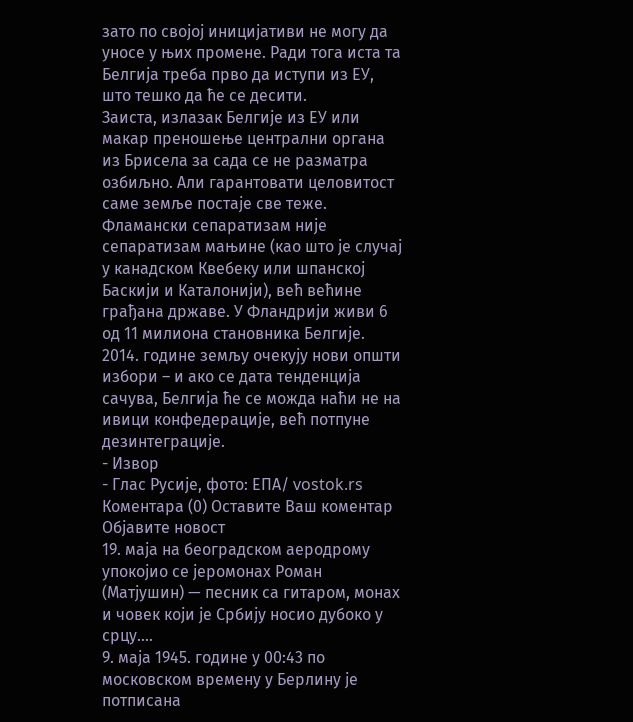зато по својој иницијативи не могу да уносе у њих промене. Ради тога иста та Белгија треба прво да иступи из ЕУ, што тешко да ће се десити.
Заиста, излазак Белгије из ЕУ или макар преношење централни органа из Брисела за сада се не разматра озбиљно. Али гарантовати целовитост саме земље постаје све теже. Фламански сепаратизам није сепаратизам мањине (као што је случај у канадском Квебеку или шпанској Баскији и Каталонији), већ већине грађана државе. У Фландрији живи 6 од 11 милиона становника Белгије.
2014. године земљу очекују нови општи избори – и ако се дата тенденција сачува, Белгија ће се можда наћи не на ивици конфедерације, већ потпуне дезинтеграције.
- Извор
- Глас Русије, фото: ЕПА/ vostok.rs
Коментара (0) Оставите Ваш коментар Објавите новост
19. маја на београдском аеродрому упокојио се јеромонах Роман (Матјушин) — песник са гитаром, монах и човек који је Србију носио дубоко у срцу....
9. маја 1945. године у 00:43 по московском времену у Берлину је потписана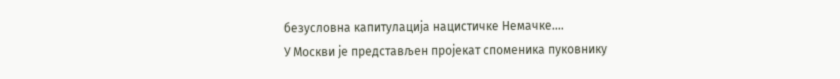безусловна капитулација нацистичке Немачке....
У Москви је представљен пројекат споменика пуковнику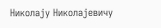Николају Николајевичу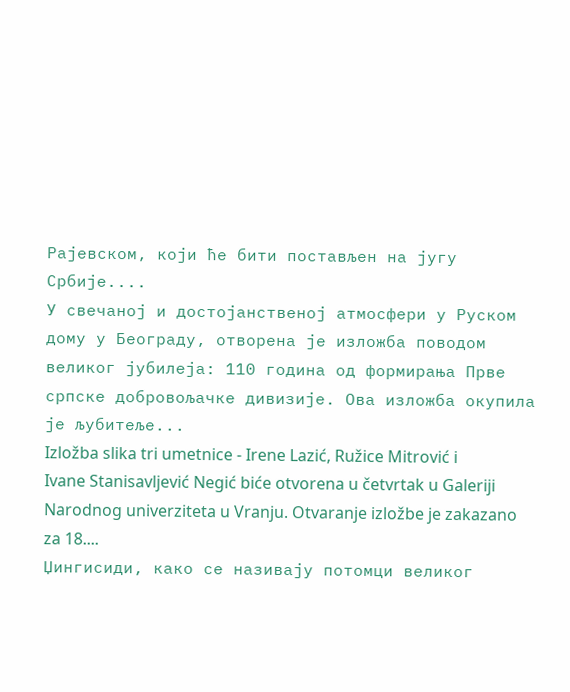Рајевском, који ће бити постављен на југу Србије....
У свечаној и достојанственој атмосфери у Руском дому у Београду, отворена је изложба поводом великог јубилеја: 110 година од формирања Прве српске добровољачке дивизије. Ова изложба окупила је љубитеље...
Izložba slika tri umetnice - Irene Lazić, Ružice Mitrović i Ivane Stanisavljević Negić biće otvorena u četvrtak u Galeriji Narodnog univerziteta u Vranju. Otvaranje izložbe je zakazano za 18....
Џингисиди, како се називају потомци великог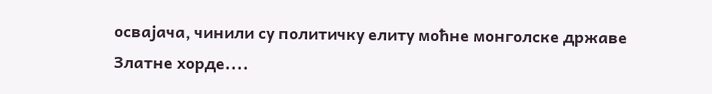освајача, чинили су политичку елиту моћне монголске државе Златне хорде....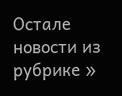Остале новости из рубрике »